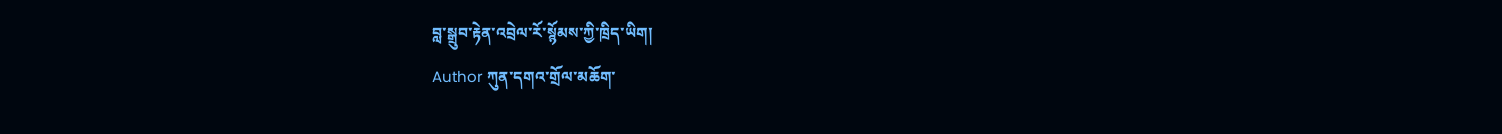བླ་སྒྲུབ་རྟེན་འབྲེལ་རོ་སྙོམས་ཀྱི་ཁྲིད་ཡིག།
Author ཀུན་དགའ་གྲོལ་མཆོག་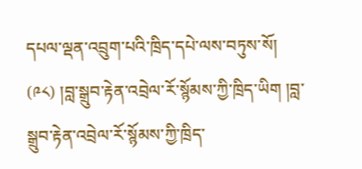དཔལ་ལྡན་འབྲུག་པའི་ཁྲིད་དཔེ་ལས་བཏུས་སོ།
(༩༨) །བླ་སྒྲུབ་རྟེན་འབྲེལ་རོ་སྙོམས་ཀྱི་ཁྲིད་ཡིག །བླ་སྒྲུབ་རྟེན་འབྲེལ་རོ་སྙོམས་ཀྱི་ཁྲིད་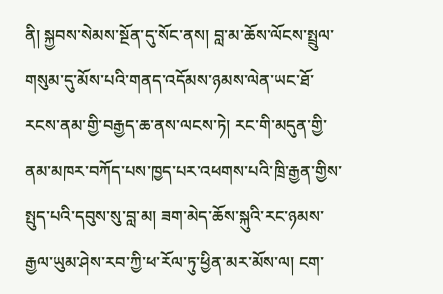ནི། སྐྱབས་སེམས་སྔོན་དུ་སོང་ནས། བླ་མ་ཆོས་ལོངས་སྤྲུལ་གསུམ་དུ་མོས་པའི་གནད་འདོམས་ཉམས་ལེན་ཡང་ཐོ་རངས་ནམ་གྱི་བརྒྱད་ཆ་ནས་ལངས་ཏེ། རང་གི་མདུན་གྱི་ནམ་མཁར་བཀོད་པས་ཁྱད་པར་འཕགས་པའི་ཁྲི་རྒྱན་གྱིས་སྤུད་པའི་དབུས་སུ་བླ་མ། ཟག་མེད་ཆོས་སྐུའི་རང་ཉམས་རྒྱལ་ཡུམ་ཤེས་རབ་ཀྱི་ཕ་རོལ་ཏུ་ཕྱིན་མར་མོས་ལ། ངག་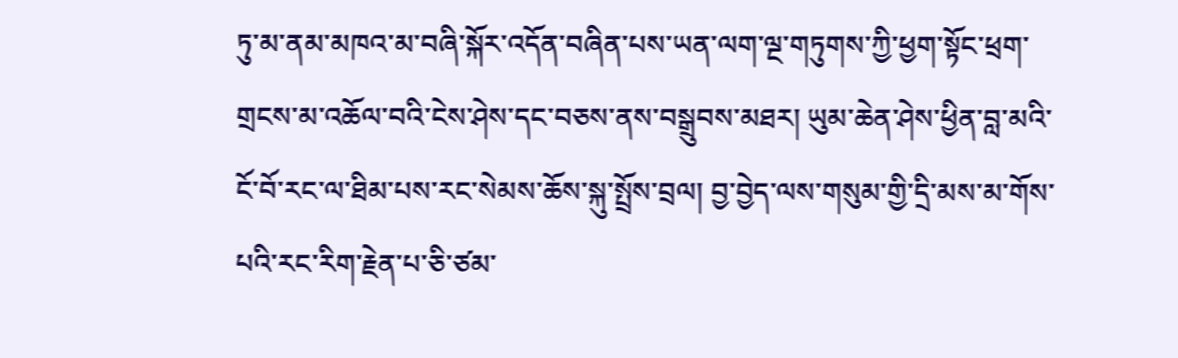ཏུ་མ་ནམ་མཁའ་མ་བཞི་སྐོར་འདོན་བཞིན་པས་ཡན་ལག་ལྔ་གཏུགས་ཀྱི་ཕྱག་སྟོང་ཕྲག་གྲངས་མ་འཆོལ་བའི་ངེས་ཤེས་དང་བཅས་ནས་བསྒྲུབས་མཐར། ཡུམ་ཆེན་ཤེས་ཕྱིན་བླ་མའི་ངོ་བོ་རང་ལ་ཐིམ་པས་རང་སེམས་ཆོས་སྐུ་སྤྲོས་བྲལ། བྱ་བྱེད་ལས་གསུམ་གྱི་དྲི་མས་མ་གོས་པའི་རང་རིག་རྗེན་པ་ཅི་ཙམ་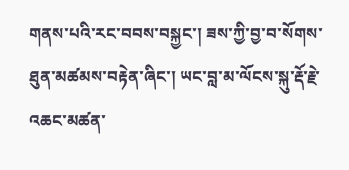གནས་པའི་རང་བབས་བསྐྱང་། ཟས་ཀྱི་བྱ་བ་སོགས་ཐུན་མཚམས་བརྟེན་ཞིང་། ཡང་བླ་མ་ལོངས་སྐུ་རྡོ་རྗེ་འཆང་མཚན་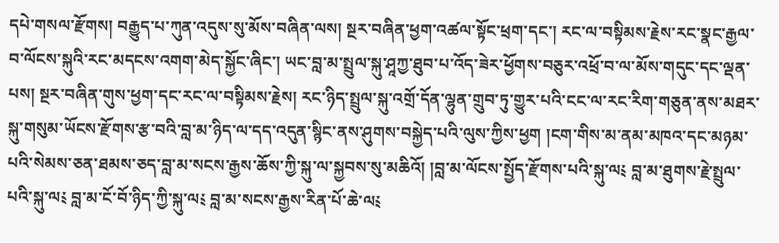དཔེ་གསལ་རྫོགས། བརྒྱུད་པ་ཀུན་འདུས་སུ་མོས་བཞིན་ལས། སྔར་བཞིན་ཕྱག་འཚལ་སྟོང་ཕྲག་དང་། རང་ལ་བསྟིམས་རྗེས་རང་སྣང་རྒྱལ་བ་ལོངས་སྐུའི་རང་མདངས་འགག་མེད་སྐྱོང་ཞིང་། ཡང་བླ་མ་སྤྲུལ་སྐུ་ཤཱཀྱ་ཐུབ་པ་འོད་ཟེར་ཕྱོགས་བཅུར་འཕྲོ་བ་ལ་མོས་གདུང་དང་ལྡན་པས། སྔར་བཞིན་གུས་ཕྱག་དང་རང་ལ་བསྟིམས་རྗེས། རང་ཉིད་སྤྲུལ་སྐུ་འགྲོ་དོན་ལྷུན་གྲུབ་ཏུ་གྱུར་པའི་ངང་ལ་རང་རིག་གཅུན་ནས་མཐར་སྐུ་གསུམ་ཡོངས་རྫོགས་རྩ་བའི་བླ་མ་ཉིད་ལ་དད་འདུན་སྙིང་ནས་ཤུགས་བསྐྱེད་པའི་ལུས་ཀྱིས་ཕྱག །ངག་གིས་མ་ནམ་མཁའ་དང་མཉམ་པའི་སེམས་ཅན་ཐམས་ཅད་བླ་མ་སངས་རྒྱས་ཆོས་ཀྱི་སྐུ་ལ་སྐྱབས་སུ་མཆིའོ། །བླ་མ་ལོངས་སྤྱོད་རྫོགས་པའི་སྐུ་ལ༴ བླ་མ་ཐུགས་རྗེ་སྤྲུལ་པའི་སྐུ་ལ༴ བླ་མ་ངོ་བོ་ཉིད་ཀྱི་སྐུ་ལ༴ བླ་མ་སངས་རྒྱས་རིན་པོ་ཆེ་ལ༴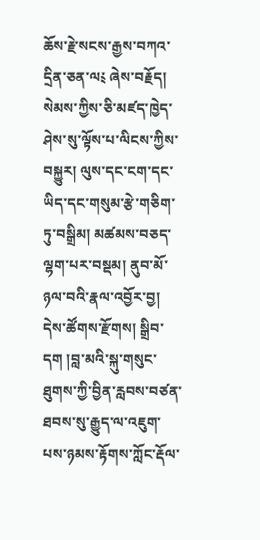ཆོས་རྗེ་སངས་རྒྱས་བཀའ་དྲིན་ཅན་ལ༴ ཞེས་བརྗོད། སེམས་ཀྱིས་ཅི་མཛད་ཁྱེད་ཤེས་སུ་ལྟོས་པ་ལིངས་ཀྱིས་བསྐྱུར། ལུས་དང་ངག་དང་ཡིད་དང་གསུམ་རྩེ་གཅིག་ཏུ་བསྒྲིམ། མཚམས་བཅད་ལྷག་པར་བསྡམ། ནུབ་མོ་ཉལ་བའི་རྣལ་འབྱོར་བྱ། དེས་ཚོགས་རྫོགས། སྒྲིབ་དག །བླ་མའི་སྐུ་གསུང་ཐུགས་ཀྱི་བྱིན་རླབས་བཙན་ཐབས་སུ་རྒྱུད་ལ་འཇུག་པས་ཉམས་རྟོགས་ཀློང་རྡོལ་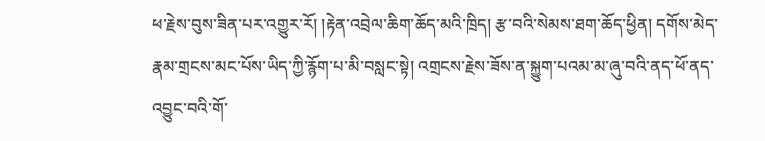ཕ་རྗེས་བུས་ཟིན་པར་འགྱུར་རོ། །རྟེན་འབྲེལ་ཆིག་ཆོད་མའི་ཁྲིད། རྩ་བའི་སེམས་ཐག་ཆོད་ཕྱིན། དགོས་མེད་རྣམ་གྲངས་མང་པོས་ཡིད་ཀྱི་རྙོག་པ་མི་བསླང་སྟེ། འགྲངས་རྗེས་ཟོས་ན་སྐྱུག་པའམ་མ་ཞུ་བའི་ནད་ཕོ་ནད་འབྱུང་བའི་གོ་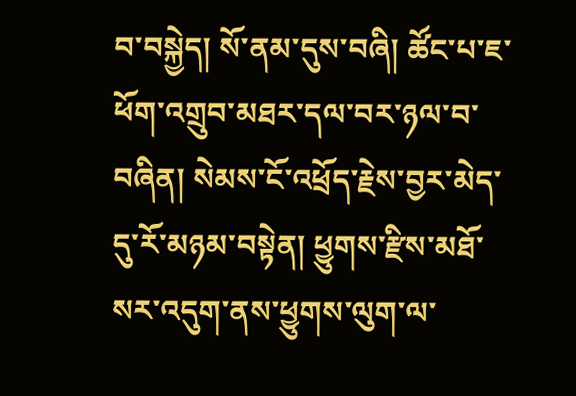བ་བསྐྱེད། སོ་ནམ་དུས་བཞི། ཚོང་པ་ཇ་ཕོག་འགྲུབ་མཐར་དལ་བར་ཉལ་བ་བཞིན། སེམས་ངོ་འཕྲོད་རྗེས་བྱར་མེད་དུ་རོ་མཉམ་བསྟེན། ཕྱུགས་རྫིས་མཐོ་སར་འདུག་ནས་ཕྱུགས་ལུག་ལ་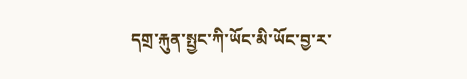དགྲ་རྐུན་སྤྱང་ཀི་ཡོང་མི་ཡོང་བྱ་ར་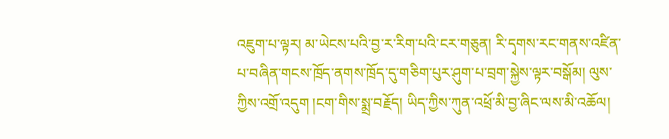འཇུག་པ་ལྟར། མ་ཡེངས་པའི་བྱ་ར་རིག་པའི་ངར་གཅུན། རི་དྭགས་རང་གནས་འཛིན་པ་བཞིན་གངས་ཁྲོད་ནགས་ཁྲོད་དུ་གཅིག་པུར་ཤུག་པ་བྲག་སྐྱེས་ལྟར་བསྒོམ། ལུས་ཀྱིས་འགྲོ་འདུག །ངག་གིས་སྨྲ་བརྗོད། ཡིད་ཀྱིས་ཀུན་འཕྲོ་མི་བྱ་ཞིང་ལས་མི་འཆོལ།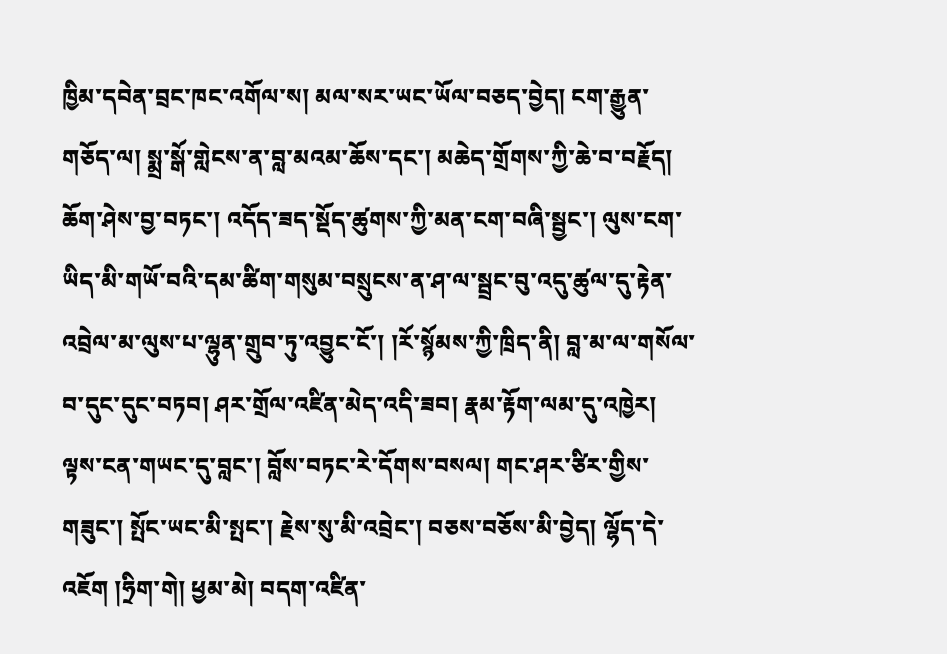ཁྱིམ་དབེན་བྲང་ཁང་འགོལ་ས། མལ་སར་ཡང་ཡོལ་བཅད་བྱེད། ངག་རྒྱུན་གཅོད་ལ། སྨྲ་སྒོ་གླེངས་ན་བླ་མའམ་ཆོས་དང་། མཆེད་གྲོགས་ཀྱི་ཆེ་བ་བརྗོད། ཆོག་ཤེས་བྱ་བཏང་། འདོད་ཟད་སྡོད་ཚུགས་ཀྱི་མན་ངག་བཞི་སྦྱང་། ལུས་ངག་ཡིད་མི་གཡོ་བའི་དམ་ཚིག་གསུམ་བསྲུངས་ན་ཤ་ལ་སྦྲང་བུ་འདུ་ཚུལ་དུ་རྟེན་འབྲེལ་མ་ལུས་པ་ལྷུན་གྲུབ་ཏུ་འབྱུང་ངོ་། །རོ་སྙོམས་ཀྱི་ཁྲིད་ནི། བླ་མ་ལ་གསོལ་བ་དུང་དུང་བཏབ། ཤར་གྲོལ་འཛིན་མེད་འདི་ཟབ། རྣམ་རྟོག་ལམ་དུ་འཁྱེར། ལྟས་ངན་གཡང་དུ་བླང་། བློས་བཏང་རེ་དོགས་བསལ། གང་ཤར་ཙིར་གྱིས་གཟུང་། སྤོང་ཡང་མི་སྤང་། རྗེས་སུ་མི་འབྲེང་། བཅས་བཅོས་མི་བྱེད། ལྷོད་དེ་འཇོག །ཧྲིག་གེ། ཕྱམ་མེ། བདག་འཛིན་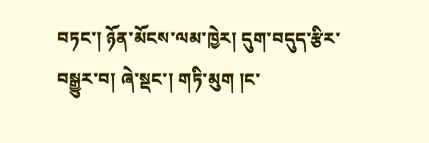བཏང་། ཉོན་མོངས་ལམ་ཁྱེར། དུག་བདུད་རྩིར་བསྒྱུར་བ། ཞེ་སྡང་། གཏི་མུག །ང་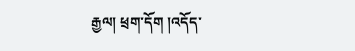རྒྱལ། ཕྲག་དོག །འདོད་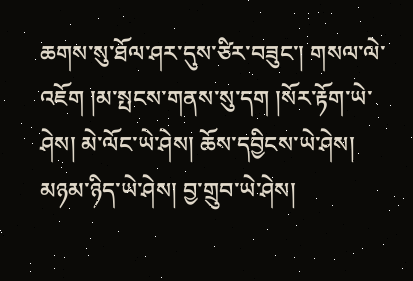ཆགས་སུ་ཐོལ་ཤར་དུས་ཙིར་བཟུང་། གསལ་ལེ་འཇོག །མ་སྤངས་གནས་སུ་དག །སོར་རྟོག་ཡེ་ཤེས། མེ་ལོང་ཡེ་ཤེས། ཆོས་དབྱིངས་ཡེ་ཤེས། མཉམ་ཉིད་ཡེ་ཤེས། བྱ་གྲུབ་ཡེ་ཤེས།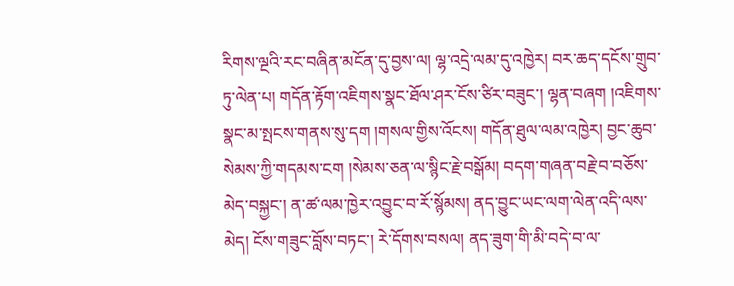རིགས་ལྔའི་རང་བཞིན་མངོན་དུ་བྱས་ལ། ལྷ་འདྲེ་ལམ་དུ་འཁྱེར། བར་ཆད་དངོས་གྲུབ་ཏུ་ལེན་པ། གདོན་རྟོག་འཇིགས་སྣང་ཐོལ་ཤར་ངོས་ཙིར་བཟུང་། ལྷན་བཞག །འཇིགས་སྣང་མ་སྤངས་གནས་སུ་དག །གསལ་གྱིས་འོངས། གདོན་ཐུལ་ལམ་འཁྱེར། བྱང་ཆུབ་སེམས་ཀྱི་གདམས་ངག །སེམས་ཅན་ལ་སྙིང་རྗེ་བསྒོམ། བདག་གཞན་བརྗེ་བ་བཅོས་མེད་བསྐྱང་། ན་ཚ་ལམ་ཁྱེར་འབྱུང་བ་རོ་སྙོམས། ནད་བྱུང་ཡང་ལག་ལེན་འདི་ལས་མེད། ངོས་གཟུང་བློས་བཏང་། རེ་དོགས་བསལ། ནད་ཟུག་གི་མི་བདེ་བ་ལ་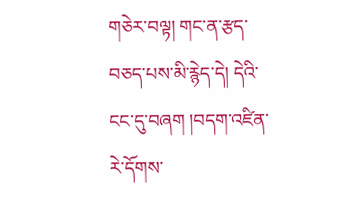གཅེར་བལྟ། གང་ན་རྩད་བཅད་པས་མི་རྙེད་དེ། དེའི་ངང་དུ་བཞག །བདག་འཛིན་རེ་དོགས་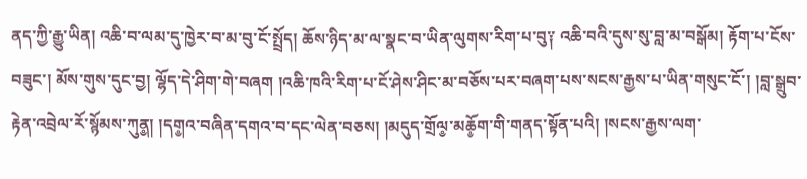ནད་ཀྱི་རྒྱུ་ཡིན། འཆི་བ་ལམ་དུ་ཁྱེར་བ་མ་བུ་ངོ་སྤྲོད། ཆོས་ཉིད་མ་ལ་སྣང་བ་ཡིན་ལུགས་རིག་པ་བུ༑ འཆི་བའི་དུས་སུ་བླ་མ་བསྒོམ། རྟོག་པ་ངོས་བཟུང་། མོས་གུས་དུང་བྱ། ལྷོད་དེ་ཤིག་གེ་བཞག །འཆི་ཁའི་རིག་པ་ངོ་ཤེས་ཤིང་མ་བཅོས་པར་བཞག་པས་སངས་རྒྱས་པ་ཡིན་གསུང་ངོ་། །བླ་སྒྲུབ་རྟེན་འབྲེལ་རོ་སྙོམས་ཀུན༵། །དག༵འ་བཞིན་དགའ་བ་དང་ལེན་བཅས། །མདུད་གྲོལ༵་མཆོ༵ག་གི་གནད་སྟོན་པའི། །སངས་རྒྱས་ལག་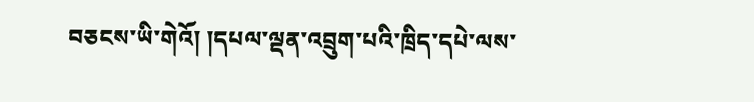བཅངས་ཡི་གེའོ། །དཔལ་ལྡན་འབྲུག་པའི་ཁྲིད་དཔེ་ལས་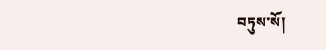བཏུས་སོ།